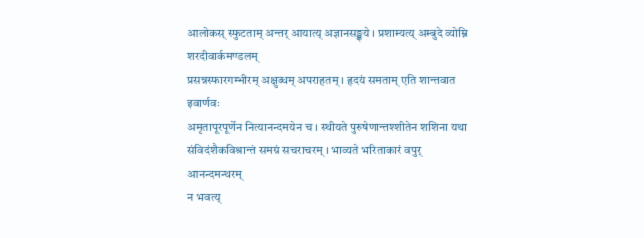आलोकस् स्फुटताम् अन्तर् आयात्य् अज्ञानसङ्क्षये । प्रशाम्यत्य् अम्बुदे व्योम्नि शरदीवार्कमण्डलम्
प्रसन्नस्फारगम्भीरम् अक्षुब्धम् अपराहतम् । हृदयं समताम् एति शान्तवात इवार्णवः
अमृतापूरपूर्णेन नित्यानन्दमयेन च । स्थीयते पुरुषेणान्तश्शीतेन शशिना यथा
संविदंशैकविश्रान्तं समग्रं सचराचरम् । भाव्यते भरिताकारं वपुर् आनन्दमन्थरम्
न भवत्य्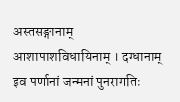अस्तसङ्गानाम् आशापाशविधायिनाम् । दग्धानाम् इव पर्णानां जन्मनां पुनरागतिः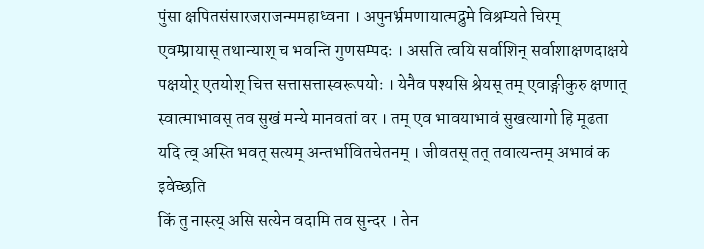पुंसा क्षपितसंसारजराजन्ममहाध्वना । अपुनर्भ्रमणायात्मद्रुमे विश्रम्यते चिरम्
एवम्प्रायास् तथान्याश् च भवन्ति गुणसम्पदः । असति त्वयि सर्वाशिन् सर्वाशाक्षणदाक्षये
पक्षयोर् एतयोश् चित्त सत्तासत्तास्वरूपयोः । येनैव पश्यसि श्रेयस् तम् एवाङ्गीकुरु क्षणात्
स्वात्माभावस् तव सुखं मन्ये मानवतां वर । तम् एव भावयाभावं सुखत्यागो हि मूढता
यदि त्व् अस्ति भवत् सत्यम् अन्तर्भावितचेतनम् । जीवतस् तत् तवात्यन्तम् अभावं क इवेच्छति
किं तु नास्त्य् असि सत्येन वदामि तव सुन्दर । तेन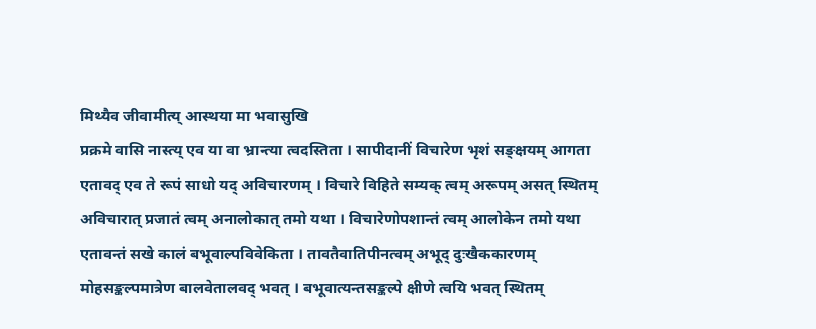मिथ्यैव जीवामीत्य् आस्थया मा भवासुखि
प्रक्रमे वासि नास्त्य् एव या वा भ्रान्त्या त्वदस्तिता । सापीदानीं विचारेण भृशं सङ्क्षयम् आगता
एतावद् एव ते रूपं साधो यद् अविचारणम् । विचारे विहिते सम्यक् त्वम् अरूपम् असत् स्थितम्
अविचारात् प्रजातं त्वम् अनालोकात् तमो यथा । विचारेणोपशान्तं त्वम् आलोकेन तमो यथा
एतावन्तं सखे कालं बभूवाल्पविवेकिता । तावतैवातिपीनत्वम् अभूद् दुःखैककारणम्
मोहसङ्कल्पमात्रेण बालवेतालवद् भवत् । बभूवात्यन्तसङ्कल्पे क्षीणे त्वयि भवत् स्थितम्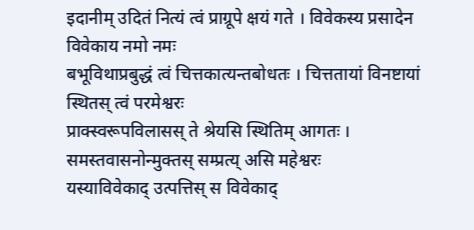इदानीम् उदितं नित्यं त्वं प्राग्रूपे क्षयं गते । विवेकस्य प्रसादेन विवेकाय नमो नमः
बभूविथाप्रबुद्धं त्वं चित्तकात्यन्तबोधतः । चित्ततायां विनष्टायां स्थितस् त्वं परमेश्वरः
प्राक्स्वरूपविलासस् ते श्रेयसि स्थितिम् आगतः । समस्तवासनोन्मुक्तस् सम्प्रत्य् असि महेश्वरः
यस्याविवेकाद् उत्पत्तिस् स विवेकाद्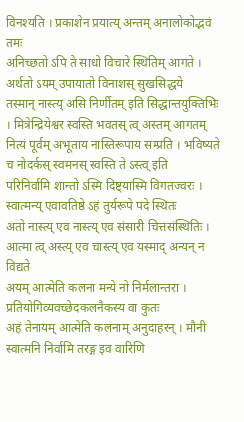विनश्यति । प्रकाशेन प्रयात्य् अन्तम् अनालोकोद्भवं तमः
अनिच्छतो ऽपि ते साधो विचारे स्थितिम् आगते । अर्थतो ऽयम् उपायातो विनाशस् सुखसिद्धये
तस्मान् नास्त्य् असि निर्णीतम् इति सिद्धान्तयुक्तिभिः । मित्रेन्द्रियेश्वर स्वस्ति भवतस् त्व् अस्तम् आगतम्
नित्यं पूर्वम् अभूताय नास्तिरूपाय सम्प्रति । भविष्यते च नोदर्कस् स्वमनस् स्वस्ति ते ऽस्त्व् इति
परिनिर्वामि शान्तो ऽस्मि दिष्ट्यास्मि विगतज्वरः । स्वात्मन्य् एवावतिष्ठे ऽहं तुर्यरूपे पदे स्थितः
अतो नास्त्य् एव नास्त्य् एव संसारी चित्तसंस्थितिः । आत्मा त्व् अस्त्य् एव चास्त्य् एव यस्माद् अन्यन् न विद्यते
अयम् आत्मेति कलना मन्ये नो निर्मलान्तरा । प्रतियोगिव्यवच्छेदकलनैकस्य वा कुतः
अहं तेनायम् आत्मेति कलनाम् अनुदाहरन् । मौनी स्वात्मनि निर्वामि तरङ्ग इव वारिणि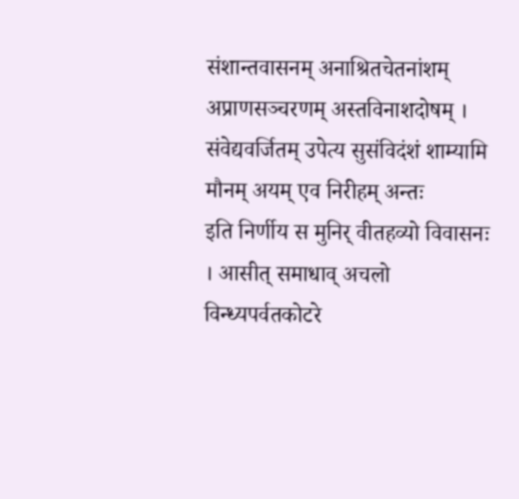संशान्तवासनम् अनाश्रितचेतनांशम् अप्राणसञ्चरणम् अस्तविनाशदोषम् । संवेद्यवर्जितम् उपेत्य सुसंविदंशं शाम्यामि मौनम् अयम् एव निरीहम् अन्तः
इति निर्णीय स मुनिर् वीतहव्यो विवासनः । आसीत् समाधाव् अचलो विन्ध्यपर्वतकोटरे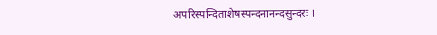अपरिस्पन्दिताशेषस्पन्दनानन्दसुन्दरः ।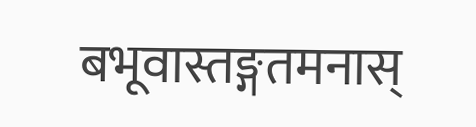बभूवास्तङ्गतमनास्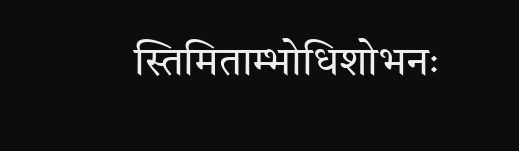स्तिमिताम्भोधिशोभनः